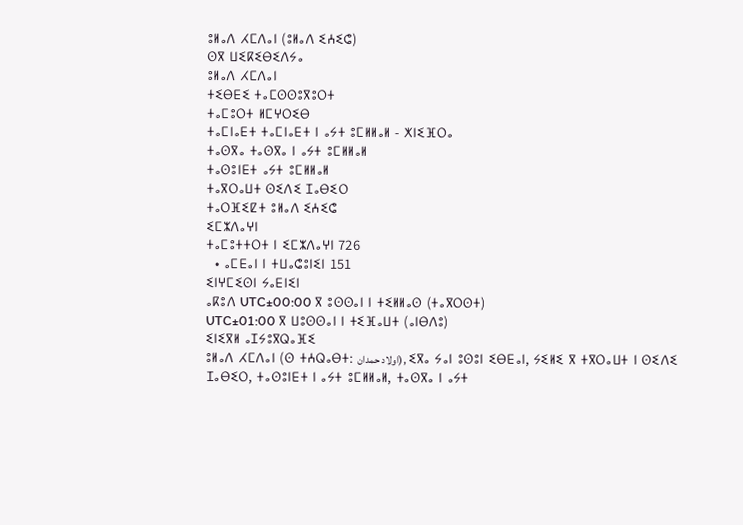ⵓⵍⴰⴷ ⵃⵎⴷⴰⵏ (ⵓⵍⴰⴷ ⵉⵄⵉⵛ)
ⵙⴳ ⵡⵉⴽⵉⴱⵉⴷⵢⴰ
ⵓⵍⴰⴷ ⵃⵎⴷⴰⵏ
ⵜⵉⴱⴹⵉ ⵜⴰⵎⵙⵙⵓⴳⵓⵔⵜ
ⵜⴰⵎⵓⵔⵜ ⵍⵎⵖⵔⵉⴱ
ⵜⴰⵎⵏⴰⴹⵜ ⵜⴰⵎⵏⴰⴹⵜ ⵏ ⴰⵢⵜ ⵓⵎⵍⵍⴰⵍ - ⵅⵏⵉⴼⵔⴰ
ⵜⴰⵙⴳⴰ ⵜⴰⵙⴳⴰ ⵏ ⴰⵢⵜ ⵓⵎⵍⵍⴰⵍ
ⵜⴰⵙⵓⵏⴹⵜ ⴰⵢⵜ ⵓⵎⵍⵍⴰⵍ
ⵜⴰⴳⵔⴰⵡⵜ ⵙⵉⴷⵉ ⵊⴰⴱⵉⵔ
ⵜⴰⵔⴼⵉⵇⵜ ⵓⵍⴰⴷ ⵉⵄⵉⵛ
ⵉⵎⵣⴷⴰⵖⵏ
ⵜⴰⵎⵓⵜⵜⵔⵜ ⵏ ⵉⵎⵣⴷⴰⵖⵏ 726
  • ⴰⵎⴹⴰⵏ ⵏ ⵜⵡⴰⵛⵓⵏⵉⵏ 151
ⵉⵏⵖⵎⵉⵙⵏ ⵢⴰⴹⵏⵉⵏ
ⴰⴽⵓⴷ UTC±00:00 ⴳ ⵓⵙⵙⴰⵏ ⵏ ⵜⵉⵍⵍⴰⵙ (ⵜⴰⴳⵔⵙⵜ)
UTC±01:00 ⴳ ⵡⵓⵙⵙⴰⵏ ⵏ ⵜⵉⴼⴰⵡⵜ (ⴰⵏⴱⴷⵓ)
ⵉⵏⵉⴳⵍ ⴰⵊⵢⵓⴳⵕⴰⴼⵉ
ⵓⵍⴰⴷ ⵃⵎⴷⴰⵏ (ⵙ ⵜⵄⵕⴰⴱⵜ: اولاد حمدان), ⵉⴳⴰ ⵢⴰⵏ ⵓⵙⵓⵏ ⵉⴱⴹⴰⵏ, ⵢⵉⵍⵉ ⴳ ⵜⴳⵔⴰⵡⵜ ⵏ ⵙⵉⴷⵉ ⵊⴰⴱⵉⵔ, ⵜⴰⵙⵓⵏⴹⵜ ⵏ ⴰⵢⵜ ⵓⵎⵍⵍⴰⵍ, ⵜⴰⵙⴳⴰ ⵏ ⴰⵢⵜ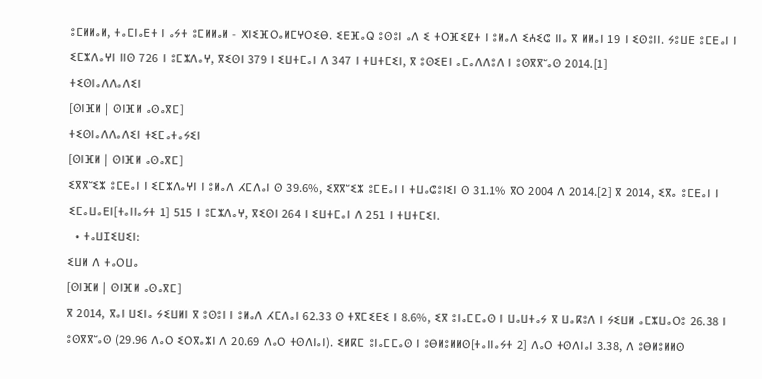ⵓⵎⵍⵍⴰⵍ, ⵜⴰⵎⵏⴰⴹⵜ ⵏ ⴰⵢⵜ ⵓⵎⵍⵍⴰⵍ - ⵅⵏⵉⴼⵔⴰⵍⵎⵖⵔⵉⴱ. ⵉⴹⴼⴰⵕ ⵓⵙⵓⵏ ⴰⴷ ⵉ ⵜⵔⴼⵉⵇⵜ ⵏ ⵓⵍⴰⴷ ⵉⵄⵉⵛ ⵏⵏⴰ ⴳ ⵍⵍⴰⵏ 19 ⵏ ⵉⵙⵓⵏⵏ. ⵢⵓⵡⴹ ⵓⵎⴹⴰⵏ ⵏ ⵉⵎⵣⴷⴰⵖⵏ ⵏⵏⵙ 726 ⵏ ⵓⵎⵣⴷⴰⵖ, ⴳⵉⵙⵏ 379 ⵏ ⵉⵡⵜⵎⴰⵏ ⴷ 347 ⵏ ⵜⵡⵜⵎⵉⵏ, ⴳ ⵓⵙⵉⴹⵏ ⴰⵎⴰⴷⴷⵓⴷ ⵏ ⵓⵙⴳⴳⵯⴰⵙ 2014.[1]
ⵜⵉⵙⵏⴰⴷⴷⴰⴷⵉⵏ
[ⵙⵏⴼⵍ | ⵙⵏⴼⵍ ⴰⵙⴰⴳⵎ]
ⵜⵉⵙⵏⴰⴷⴷⴰⴷⵉⵏ ⵜⵉⵎⴰⵜⴰⵢⵉⵏ
[ⵙⵏⴼⵍ | ⵙⵏⴼⵍ ⴰⵙⴰⴳⵎ]
ⵉⴳⴳⵯⵉⵣ ⵓⵎⴹⴰⵏ ⵏ ⵉⵎⵣⴷⴰⵖⵏ ⵏ ⵓⵍⴰⴷ ⵃⵎⴷⴰⵏ ⵙ 39.6%, ⵉⴳⴳⵯⵉⵣ ⵓⵎⴹⴰⵏ ⵏ ⵜⵡⴰⵛⵓⵏⵉⵏ ⵙ 31.1% ⴳⵔ 2004 ⴷ 2014.[2] ⴳ 2014, ⵉⴳⴰ ⵓⵎⴹⴰⵏ ⵏ ⵉⵎⴰⵡⴰⴹⵏ[ⵜⴰⵏⵏⴰⵢⵜ 1] 515 ⵏ ⵓⵎⵣⴷⴰⵖ, ⴳⵉⵙⵏ 264 ⵏ ⵉⵡⵜⵎⴰⵏ ⴷ 251 ⵏ ⵜⵡⵜⵎⵉⵏ.
  • ⵜⴰⵡⵊⵉⵡⵉⵏ:
ⵉⵡⵍ ⴷ ⵜⴰⵔⵡⴰ
[ⵙⵏⴼⵍ | ⵙⵏⴼⵍ ⴰⵙⴰⴳⵎ]
ⴳ 2014, ⴳⴰⵏ ⵡⵉⵏⴰ ⵢⵉⵡⵍⵏ ⴳ ⵓⵙⵓⵏ ⵏ ⵓⵍⴰⴷ ⵃⵎⴷⴰⵏ 62.33 ⵙ ⵜⴳⵎⵉⴹⵉ ⵏ 8.6%, ⵉⴳ ⵓⵏⴰⵎⵎⴰⵙ ⵏ ⵡⴰⵡⵜⴰⵢ ⴳ ⵡⴰⴽⵓⴷ ⵏ ⵢⵉⵡⵍ ⴰⵎⵣⵡⴰⵔⵓ 26.38 ⵏ ⵓⵙⴳⴳⵯⴰⵙ (29.96 ⴷⴰⵔ ⵉⵔⴳⴰⵣⵏ ⴷ 20.69 ⴷⴰⵔ ⵜⵙⴷⵏⴰⵏ). ⵉⵍⴽⵎ ⵓⵏⴰⵎⵎⴰⵙ ⵏ ⵓⴱⵍⵓⵍⵍⵙ[ⵜⴰⵏⵏⴰⵢⵜ 2] ⴷⴰⵔ ⵜⵙⴷⵏⴰⵏ 3.38, ⴷ ⵓⴱⵍⵓⵍⵍⵙ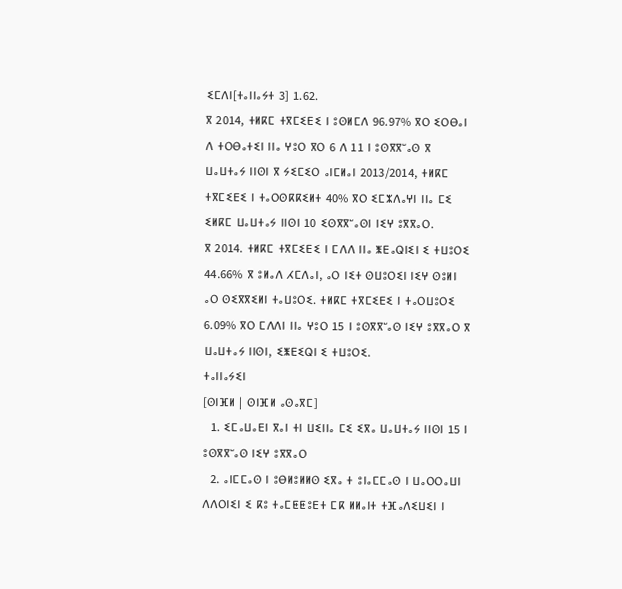ⵉⵎⴷⵏ[ⵜⴰⵏⵏⴰⵢⵜ 3] 1.62.
ⴳ 2014, ⵜⵍⴽⵎ ⵜⴳⵎⵉⴹⵉ ⵏ ⵓⵙⵍⵎⴷ 96.97% ⴳⵔ ⵉⵔⴱⴰⵏ ⴷ ⵜⵔⴱⴰⵜⵉⵏ ⵏⵏⴰ ⵖⵓⵔ ⴳⵔ 6 ⴷ 11 ⵏ ⵓⵙⴳⴳⵯⴰⵙ ⴳ ⵡⴰⵡⵜⴰⵢ ⵏⵏⵙⵏ ⴳ ⵢⵉⵎⵉⵔ ⴰⵏⵎⵍⴰⵏ 2013/2014, ⵜⵍⴽⵎ ⵜⴳⵎⵉⴹⵉ ⵏ ⵜⴰⵔⵙⴽⴽⵉⵍⵜ 40% ⴳⵔ ⵉⵎⵣⴷⴰⵖⵏ ⵏⵏⴰ ⵎⵉ ⵉⵍⴽⵎ ⵡⴰⵡⵜⴰⵢ ⵏⵏⵙⵏ 10 ⵉⵙⴳⴳⵯⴰⵙⵏ ⵏⵉⵖ ⵓⴳⴳⴰⵔ.
ⴳ 2014. ⵜⵍⴽⵎ ⵜⴳⵎⵉⴹⵉ ⵏ ⵎⴷⴷ ⵏⵏⴰ ⵥⴹⴰⵕⵏⵉⵏ ⵉ ⵜⵡⵓⵔⵉ 44.66% ⴳ ⵓⵍⴰⴷ ⵃⵎⴷⴰⵏ, ⴰⵔ ⵏⵉⵜ ⵙⵡⵓⵔⵉⵏ ⵏⵉⵖ ⵙⵓⵍⵏ ⴰⵔ ⵙⵉⴳⴳⵉⵍⵏ ⵜⴰⵡⵓⵔⵉ. ⵜⵍⴽⵎ ⵜⴳⵎⵉⴹⵉ ⵏ ⵜⴰⵔⵡⵓⵔⵉ 6.09% ⴳⵔ ⵎⴷⴷⵏ ⵏⵏⴰ ⵖⵓⵔ 15 ⵏ ⵓⵙⴳⴳⵯⴰⵙ ⵏⵉⵖ ⵓⴳⴳⴰⵔ ⴳ ⵡⴰⵡⵜⴰⵢ ⵏⵏⵙⵏ, ⵉⵥⴹⵉⵕⵏ ⵉ ⵜⵡⵓⵔⵉ.
ⵜⴰⵏⵏⴰⵢⵉⵏ
[ⵙⵏⴼⵍ | ⵙⵏⴼⵍ ⴰⵙⴰⴳⵎ]
  1. ⵉⵎⴰⵡⴰⴹⵏ ⴳⴰⵏ ⵜⵏ ⵡⵉⵏⵏⴰ ⵎⵉ ⵉⴳⴰ ⵡⴰⵡⵜⴰⵢ ⵏⵏⵙⵏ 15 ⵏ ⵓⵙⴳⴳⵯⴰⵙ ⵏⵉⵖ ⵓⴳⴳⴰⵔ
  2. ⴰⵏⵎⵎⴰⵙ ⵏ ⵓⴱⵍⵓⵍⵍⵙ ⵉⴳⴰ ⵜ ⵓⵏⴰⵎⵎⴰⵙ ⵏ ⵡⴰⵔⵔⴰⵡⵏ ⴷⴷⵔⵏⵉⵏ ⵉ ⴽⵓ ⵜⴰⵎⵟⵟⵓⴹⵜ ⵎⴽ ⵍⵍⴰⵏⵜ ⵜⴼⴰⴷⵉⵡⵉⵏ ⵏ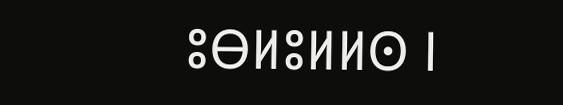ⵓⴱⵍⵓⵍⵍⵙ ⵏ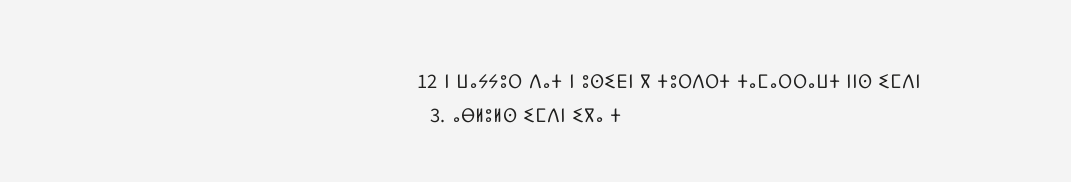12 ⵏ ⵡⴰⵢⵢⵓⵔ ⴷⴰⵜ ⵏ ⵓⵙⵉⴹⵏ ⴳ ⵜⵓⵔⴷⵔⵜ ⵜⴰⵎⴰⵔⵔⴰⵡⵜ ⵏⵏⵙ ⵉⵎⴷⵏ
  3. ⴰⴱⵍⵓⵍⵙ ⵉⵎⴷⵏ ⵉⴳⴰ ⵜ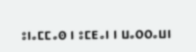ⵓⵏⴰⵎⵎⴰⵙ ⵏ ⵓⵎⴹⴰⵏ ⵏ ⵡⴰⵔⵔⴰⵡⵏ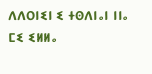ⴷⴷⵔⵏⵉⵏ ⵉ ⵜⵙⴷⵏⴰⵏ ⵏⵏⴰ ⵎⵉ ⵉⵍⵍⴰ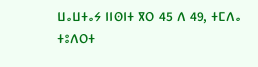ⵡⴰⵡⵜⴰⵢ ⵏⵏⵙⵏⵜ ⴳⵔ 45 ⴷ 49, ⵜⵎⴷⴰ ⵜⵓⴷⵔⵜ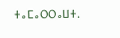ⵜⴰⵎⴰⵔⵔⴰⵡⵜ.